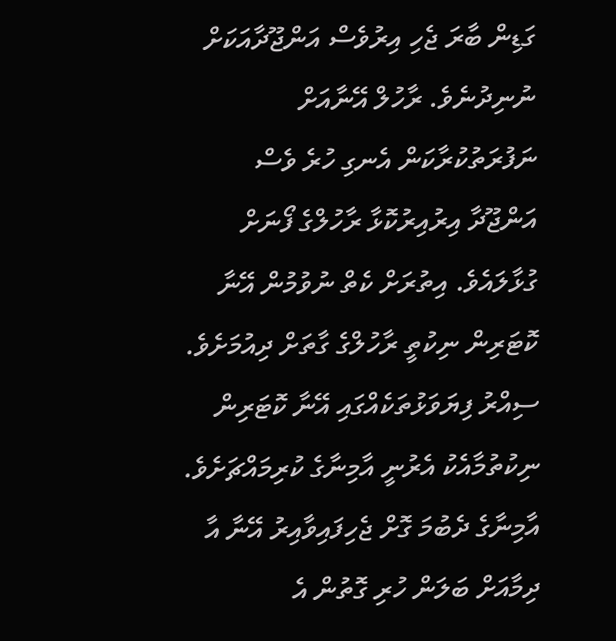ގަޑިން ބާރަ ޖެހި އިރުވެސް އަންޖޫދާއަކަށް ނުނިދުނެވެ. ރާހުލް އޭނާއަށް ނަފުރަތުކުރާކަން އެނގި ހުރެ ވެސް އަންޖޫދާ އިރުއިރުކޮޅާ ރާހުލްގެ ފޯނަށް ގުޅާލައެވެ. އިތުރަށް ކެތް ނުވުމުން އޭނާ ކޮޓަރިން ނިކުތީ ރާހުލްގެ ގާތަށް ދިއުމަށެވެ. ސިއްރު ފިޔަވަޅުތަކެއްގައި އޭނާ ކޮޓަރިން ނިކުތުމާއެކު އެރުނީ އާމިނާގެ ކުރިމައްޗަށެވެ. އާމިނާގެ ދެބުމަ ގޮށް ޖެހިފައިވާއިރު އޭނާ އާ ދިމާއަށް ބަލަން ހުރި ގޮތުން އެ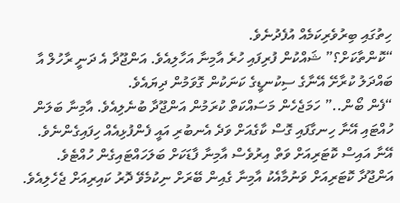ހިތުގައި ބިރުވެރިކަމެއް އުފެދުނެވެ.
“ކޮންތާކަށް؟” ޝައްކުން ފުރިފައި ހުރެ އާމިނާ އަހާލިއެވެ. އަންޖޫދާ އެ ދަނީ ރާހުލް އާ ބައްދަލު ކުރާށޭ އޭނާގެ ސިކުނޑީގެ ކަނަކުން ގޮވަމުން ދިޔައެވެ.
“ފެން ބޯން..” ހަމަޖެހެން މަސައްކަތް ކުރަމުން އަންޖޫދާ ބުނެލިއެވެ. އާމިނާ ބަލަން ހުއްޓައި އޭނާ ހިނގާފައި ގޮސް ކާގެއަށް ވަދެ އެނބުރި އައީ ފެންފުޅިއެއް ހިފައިގެންނެވެ. އޭނާ އައިސް ކޮޓަރިއަށް ވަތް އިރުވެސް އާމިނާ ފާޑަކަށް ބަލަހައްޓައިގެން ހުއްޓެވެ.
އަންޖޫދާ ކޮޓަރިއަށް ވަނުމާއެކު އާމިނާ ގެއިން ބޭރަށް ނިކުމެވޭ ދޮރު ކައިރިއަށް ޖެހެލިއެވެ.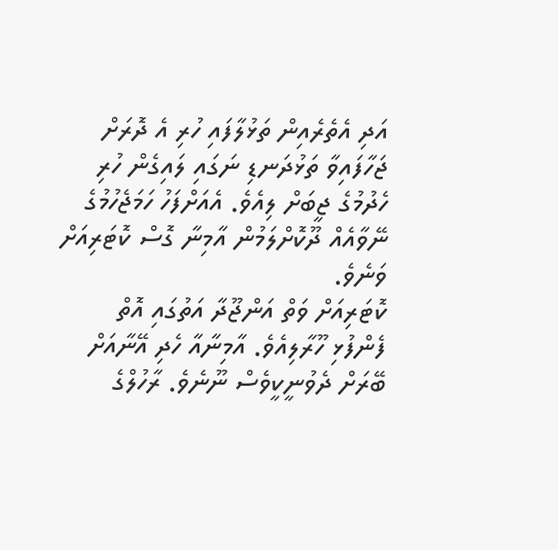އަދި އެތެރެއިން ތަޅުލާފައި ހުރި އެ ދޮރަށް ޖަހާފައިވާ ތަޅުދަނޑި ނަގައި ލައިގެން ހުރި ހެދުމުގެ ޖީބަށް ލިއެވެ. އެއަށްފަހު ހަމަޖެހުމުގެ ނޭވާއެއް ދޫކޮށްލަމުން އާމިނާ ގޮސް ކޮޓަރިއަށް ވަނެވެ.
ކޮޓަރިއަށް ވަތް އަންޖޫދާ އަތުގައި އޮތް ފެންފުޅި ހޫރާލިއެވެ. އާމިނާއާ ހެދި އޭނާއަށް ބޭރަށް ދެވުނީކީވެސް ނޫނެވެ. ރާހުލްގެ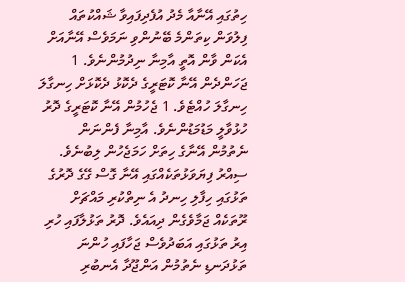ހިތުގައި އޭނާއާ މެދު އުފެދިފައިވާ ޝައްކުތައް ފިލުވަން ކިތަންމެ ބޭނުންވި ނަމަވެސް އޭނާއަށް އެކަން ވާން އޮތީ އާމިނާ ނިދުމުންނެވެ. 1 ޖަހަންދެން އޭނާ ކޮޓަރީގެ ދެކޮޅު ދެކޮޅަށް ހިނގާލަ ހިނގާލަ ހުއްޓެވެ. 1 ޖެހުމުން އޭނާ ކޮޓަރީގެ ދޮރު ހުޅުވާލީ މަޑުމަޑުންނެވެ. އާމިނާ ފެންނަން ނެތުމުން އޭނާގެ ހިތަށް ހަމަޖެހުން ލިބުނެވެ. ސިއްރު ފިޔަވަޅުތަކެއްގައި އޭނާ ގޮސް ގޭގެ ދޮރުގެ ތަޅުގައި ހިފާލި ހިނދު އެ ނިތްކުރި މައްޗަށް ރޫތަކެއް ޖަމާވެގެން ދިއައެވެ. ދޮރު ތަޅުލާފައި ހުރި އިރު ތަޅުގައި އަބަދުވެސް ޖަހާފައި ހުންނަ ތަޅުދަނޑި ނެތުމުން އަންޖޫދާ އެނބުރި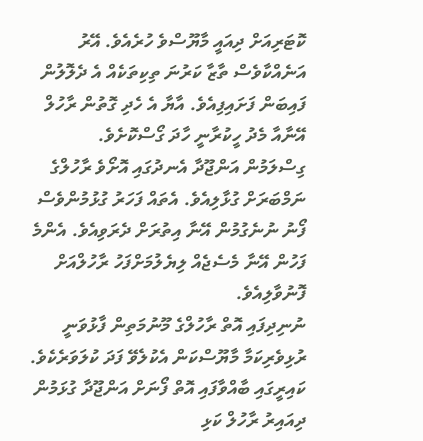ކޮޓަރިއަށް ދިއައީ މާޔޫސްވެ ހުރެއެވެ. އޭރު އަނެއްކާވެސް ތާޒާ ކަރުނަ ތިކިތަކެއް އެ ދެލޮލުން ފައިބަން ފަށައިފިއެވެ. އާޔާ އެ ހެދި ގޮތުން ރާހުލް އޭނާއާ މެދު ހީކުރާނީ ހާދަ ގޯސްކޮށެވެ.
ގިސްލަމުން އަންޖޫދާ އެނދުގައި އޮށޯވެ ރާހުލްގެ ނަމްބަރަށް ގުޅާލިއެވެ. އެތައް ފަހަރު ގުޅުމުންވެސް ފޯނު ނުނެގުމުން އޭނާ އިތުރަށް ދެރަވިއެވެ. އެންމެ ފަހުން އޭނާ މެސެޖެއް ލިޔެލުމަށްފަހު ރާހުލްއަށް ފޮނުވާލިއެވެ.
ނުނިދިފައި އޮތް ރާހުލްގެ މޫނުމަތިން ފާޅުވަނީ ރުޅިވެރިކަމާ މާޔޫސްކަން އެކުލެވޭ ފަދަ ކުލަވަރެކެވެ. ކައިރީގައި ބާއްވާފައި އޮތް ފޯނަށް އަންޖޫދާ ގުޅަމުން ދިއައިރު ރާހުލް ކަޅި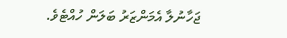ޖަހާނުލާ އެމަންޒަރު ބަލަން ހުއްޓެވެ.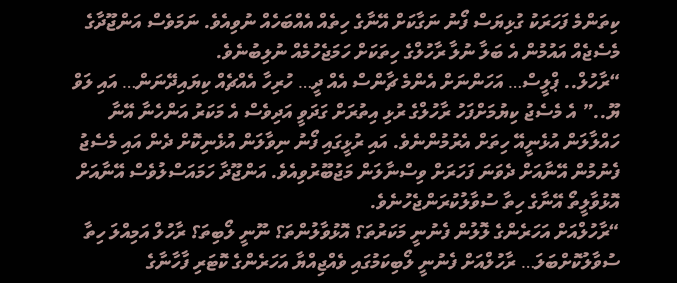ކިތަންމެ ފަހަރަކު ގުޅިޔަސް ފޯނު ނަގާކަށް އޭނާގެ ހިތެއް އެއްބަހެއް ނުވިއެވެ. ނަމަވެސް އަންޖޫދާގެ މެސެޖެއް އައުމުން އެ ބަލާ ނުލާ ރާހުލްގެ ހިތަކަށް ހަމަޖެހުމެއް ނުލިބުނެވެ.
“ރާހުލް.. ޕްލީސް… އަހަންނަށް އެންމެ ޗާންސް އެއް ދީ… ހުރިހާ އެއްޗެއް ކިޔައިދޭނަން… އައި ލަވް ޔޫ..” އެ މެސެޖު ކިޔުމަށްފަހު ރާހުލްގެ ރުޅި އިތުރަށް ގަދަވީ އަދިވެސް އެ މަކަރު އަންހެނާ އޭނާ ހައްލާލަން އުޅެނީއޭ ހިތަށް އެރުމުންނެވެ. އައި ރުޅީގައި ފޯނު ނިވާލަން އުޅެނިކޮށް ދެން އައި މެސެޖު ފެނުމުން އޭނާއަށް ދެވަނަ ފަހަރަށް ވިސްނާލަން މަޖުބޫރުވިއެވެ. އަންޖޫދާ ހަމައަސްލުވެސް އޭނާއަށް އޮޅުވާލީތޯ އޭނާގެ ހިތާ ސުވާލުކުރަންޖެހުނެވެ.
“ރާހުލްއަށް އަހަރެންގެ ލޮލުން ފެނުނީ މަކަރުތަ؟ އޮޅުވާލުންތަ؟ ނޫނީ ލޯބިތަ؟ ރާހުލް އަމިއްލަ ހިތާ ސުވާލުކޮށްބަލަ… ރާހުލްއަށް ފެނުނީ ލޯބިކަމުގައި ވެއްޖިއްޔާ އަހަރެންގެ ކޮޓަރި ފާހާނާގެ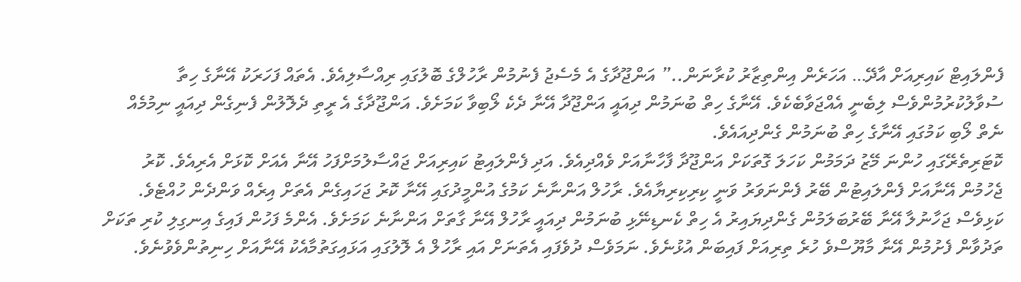ފެންލައިޓް ކައިރިއަށް އާދޭ… އަހަރެން އިންތިޒާރު ކުރާނަން..” އަންޖޫދާގެ އެ މެސެޖު ފެނުމުން ރާހުލްގެ ބޮލުގައި ރިއްސާލިއެވެ. އެތައް ފަހަރަކު އޭނާގެ ހިތާ ސުވާލުކުރުމުންވެސް ލިބެނީ އެއްޖަވާބެކެވެ. އޭނާގެ ހިތް ބުނަމުން ދިއައީ އަންޖޫދާ އޭނާ ދެކެ ލޯބިވާ ކަމަށެވެ. އަންޖޫދާގެ އެ ރީތި ދެލޮލުން ފެނިގެން ދިއައީ ނިމުމެއް ނެތް ލޯބި ކަމުގައި އޭނާގެ ހިތް ބުނަމުން ގެންދިއައެވެ.
ކޮޓަރިތެރޭގައި ހުންނަ މޭޒު ދަމަމުން ކަހަލަ ގޮތަކަށް އަންޖޫދާ ފާހާނާއަށް ވެއްދިއެވެ. އަދި ފެންލައިޓު ކައިރިއަށް ޖައްސާލުމަށްފަހު އޭނާ އެއަށް ކޮޅަށް އެރިއެވެ. ކޮރު ޖެހުމުން އޭނާއަށް ފެންލައިޓުން ބޭރު ފެންނަވަރު ވަނީ ކިރިކިރިޔާއެވެ. ރާހުލް އަންނާނެ ކަމުގެ އުންމީދުގައި އޭނާ ކޮރު ޖަހައިގެން އެތަށް އިރެއް ވަންދެން ހުއްޓެވެ. ކަޅިވެސް ޖަހާނުލާ އޭނާ ބޭރުބަލަމުން ގެންދިޔައިރު އެ ހިތް ކެނޑިނޭޅި ބުނަމުން ދިއައީ ރާހުލް އޭނާ ގާތަށް އަންނާނެ ކަމަށެވެ. އެންމެ ފަހުން ފައިގެ އިނގިލި ކުރި ތަކަށް ތަދުވާން ފެށުމުން އޭނާ މާޔޫސްވެ ހުރެ ތިރިއަށް ފައިބަން އުޅުނެވެ. ނަމަވެސް ދުވެފައި އެތަނަށް އައި ރާހުލް އެ ލޮލުގައި އަޅައިގަތުމާއެކު އޭނާއަށް ހިނިތުންވެވުނެވެ.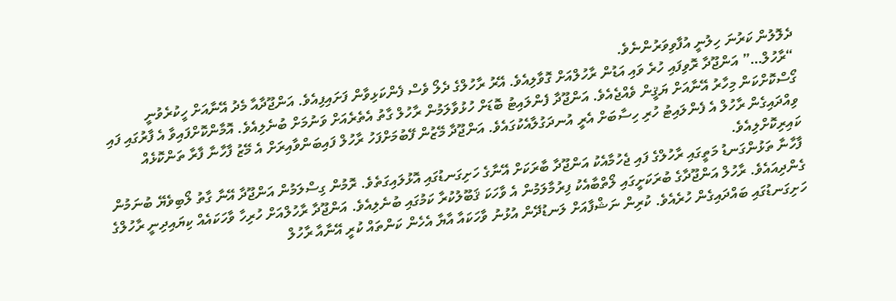ދެލޮލުން ކަރުނަ ހިލުނީ އުފާވިވަރުންނެވެ.
“ރާހުލް…” އަންޖޫދާ ރޮވިފައި ހުރެ ވައި އަޑުން ރާހުލްއަށް ގޮވާލިއެވެ. އޭރު ރާހުލްގެ ދެލޯ ވެސް ފެންކަޅިވާން ފަށައިފިއެވެ. އަންޖޫދާއާ މެދު އޭނާއަށް ހީކުރެވުނީ ގޯސްކޮށްކަން މިހާރު އޭނާއަށް ޔަޤީން ވެއްޖެއެވެ. އަންޖޫދާ ފެންލައިޓު ބޮޑަށް ހުޅުވާލަމުން ރާހުލް ގާތު އެތެރެއަށް ވަނުމަށް ބުނެލިއެވެ. އޮމާންކޮށްފައިވާ އެ ފާރުގައި ފައި ވިއްދައިގެން ރާހުލް އެ ފެންލައިޓު ހުރި ހިސާބަށް އެރީ އުނދަގުލާއެކުގައެވެ. އަންޖޫދާ މޭޒުން ފޭބުމަށްފަހު ރާހުލް ފައިބަންވާއިރަށް އެ މޭޒު ފާހާނާ ފާރާ ތަންކޮޅެއް ކައިރިކޮށްލިއެވެ.
ފާހާނާ ތަޅުންގަނޑު މަތީގައި ރާހުލްގެ ފައި ޖެހުމާއެކު އަންޖޫދާ ބާރަކަށް އޭނާގެ ހަށިގަނޑުގައި އޮޅުލައިގަތެވެ. ރޮމުން ގިސްލަމުން އަންޖޫދާ އޭނާ ގާތު ލޯބިވެޔޭ ބުނަމުން ގެންދިއައެވެ. ރާހުލް އަންޖޫދާގެ ބުރަކަށީގައި ލޯތްބާއެކު ފިރުމާލަމުން އެ ވާހަކަ ޤަބޫލުކުރާ ކަމުގައި ބުނެލިއެވެ. އަންޖޫދާ ރާހުލްއަށް ހުރިހާ ވާހަކައެއް ކިޔައިދިނީ ރާހުލްގެ ހަށިގަނޑުގައި ބައްދައިގެން ހުރެއެވެ. ކުރިން ނަޝްފާއަށް ލަނޑުދޭން އުޅުނު ވާހަކައާ އާޔާ އެހެން ކަންތައް ކުރީ އޭނާއާ ރާހުލް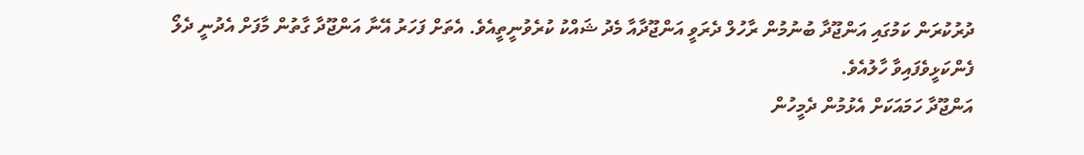ދުރުކުރަން ކަމުގައި އަންޖޫދާ ބުނުމުން ރާހުލް ދެރަވީ އަންޖޫދާއާ މެދު ޝައްކު ކުރެވުނީތީއެވެ. އެތަށް ފަހަރު އޭނާ އަންޖޫދާ ގާތުން މާފަށް އެދުނީ ދެލޯ ފެންކަޅީވެފައިވާ ހާލުއެވެ.
އަންޖޫދާ ހަމައަކަށް އެޅުމުން ދެމީހުން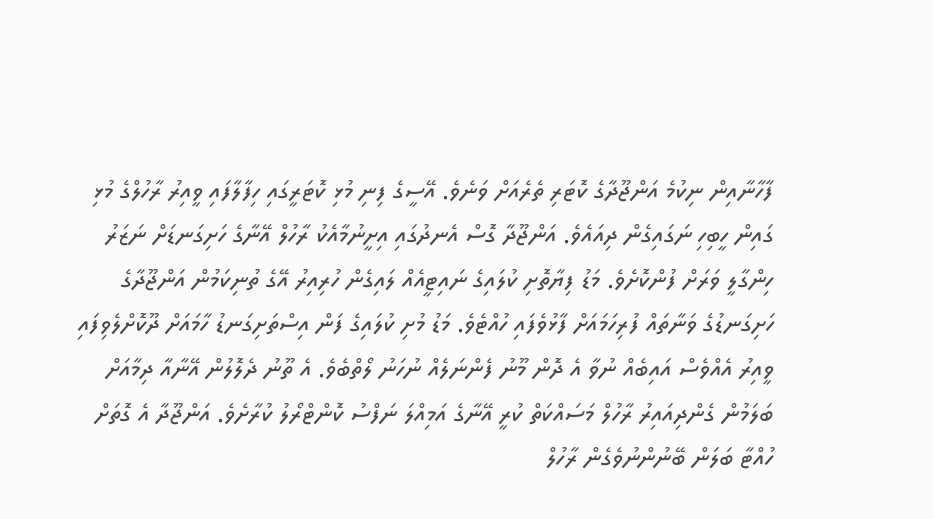ފާހާނާއިން ނިކުމެ އަންޖޫދާގެ ކޮޓަރި ތެރެއަށް ވަނެވެ. އޭސީގެ ފިނި މުޅި ކޮޓަރީގައި ހިފާލާފައި ވީއިރު ރާހުލްގެ މުޅި ގައިން ހީބިހި ނަގައިގެން ދިއައެވެ. އަންޖޫދާ ގޮސް އެނދުގައި އިށީނުމާއެކު ރާހުލް އޭނާގެ ހަށިގަނޑަށް ނަޒަރު ހިންގާލީ ވަރަށް ފުންކޮށެވެ. މަޑު ފިޔާތޮށި ކުލައިގެ ނައިޓީއެއް ލައިގެން ހުރިއިރު އޭގެ ތުނިކަމުން އަންޖޫދާގެ ހަށިގަނޑުގެ ވަނާތައް ފުރިހަމައަށް ފާޅުވެފައި ހުއްޓެވެ. މަޑު މުށި ކުލައިގެ ފަން އިސްތަށިގަނޑު ހާމައަށް ދޫކޮށްލެވިފައި ވީއިރު އެއްވެސް އައިބެއް ނުވާ އެ ދޮން މޫނު ފެންނަލެއް ނުހަނު ލޯތްބެވެ. އެ ތޫނު ދެލޮލުން އޭނާއާ ދިމާއަށް ބަލަމުން ގެންދިއައިރު ރާހުލް މަސައްކަތް ކުރީ އޭނާގެ އަމިއްލަ ނަފްސު ކޮންޓްރޯލު ކުރާށެވެ. އަންޖޫދާ އެ ގޮތަށް ހުއްޓާ ބަލަން ބޭނުންނުވެގެން ރާހުލް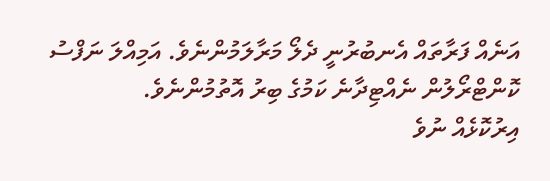އަނެއް ފަރާތައް އެނބުރުނީ ދެލޯ މަރާލަމުންނެވެ. އަމިއްލަ ނަފްސު ކޮންޓްރޯލުން ނެއްޓިދާނެ ކަމުގެ ބިރު އޮތުމުންނެވެ.
އިރުކޮޅެއް ނުވެ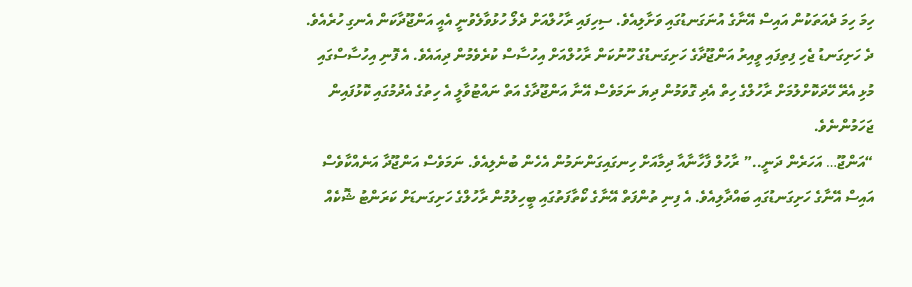ހިމަ ހިމަ ދެއަތަކުން އައިސް އޭނާގެ އުނަގަނޑުގައި ވަށާލިއެވެ. ސިހިފައި ރާހުލްއަށް ދެލޯ ހުޅުވާލެވުނީ އެއީ އަންޖޫދާކަން އެނގި ހުރެއެވެ. ދެ ހަށިގަނޑު ޖެހި ފިތިފައި ވީއިރު އަންޖޫދާގެ ހަށިގަނޑުގެ ހޫނުކަން ރާހުލްއަށް އިހުސާސް ކުރެވެމުން ދިއައެވެ. އެ ފޮނި އިހުސާސްގައި މުޅި އެރޭ ހޭދަކޮށްލުމަށް ރާހުލްގެ ހިތް އެދި ގޮވަމުން ދިޔަ ނަމަވެސް އޭނާ އަންޖޫދާގެ އަތް ނައްޓުވާލީ އެ ހިތުގެ އެދުމުގައި ކޮޅުފައިން ޖަހަމުންނެވެ.
“އަންޖޫ… އަހަރެން ދަނީ..” ރާހުލް ފާހާނާއާ ދިމާއަށް ހިނގައިގަންނަމުން އެހެން ބުނެލިއެވެ. ނަމަވެސް އަންޖޫދާ އަނެއްކާވެސް އައިސް އޭނާގެ ހަށިގަނޑުގައި ބައްދާލިއެވެ. އެ ފިނި ތުންފަތް އޭނާގެ ކޯތާފަތުގައި ބީހިލުމުން ރާހުލްގެ ހަށިގަނޑަށް ކަރަންޓު ޝޮކެއް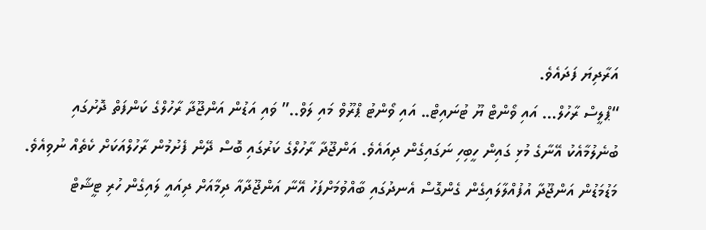އަރާދިޔަ ފަދައެވެ.
“ޕްލީސް ރާހުލް… އައި ވޯންޓް ޔޫ ޓުނައިޓް.. އައި ވޯންޓު ޕްރޫވް މައި ލަވް..” ވައި އަޑުން އަންޖޫދާ ރާހުލްގެ ކަންފަތް ދޮށުގައި ބުނެލުމާއެކު އޭނާގެ މުޅި ގައިން ހީބިހި ނަގައިގެން ދިއައެވެ. އަންޖޫދާ ރާހުލްގެ ކަރުގައި ބޮސް ދޭން ފެށުމުން ރާހުލްއަކަށް ކެތެއް ނުވިއެވެ. މަޑުމަޑުން އަންޖޫދާ އުފުއްލާލައިގެން ގެންގޮސް އެނދުގައި ބާއްވުމަށްފަހު އޭނާ އަންޖޫދާއާ ދިމާއަށް ދިއައީ ލައިގެން ހުރި ޓީޝާޓް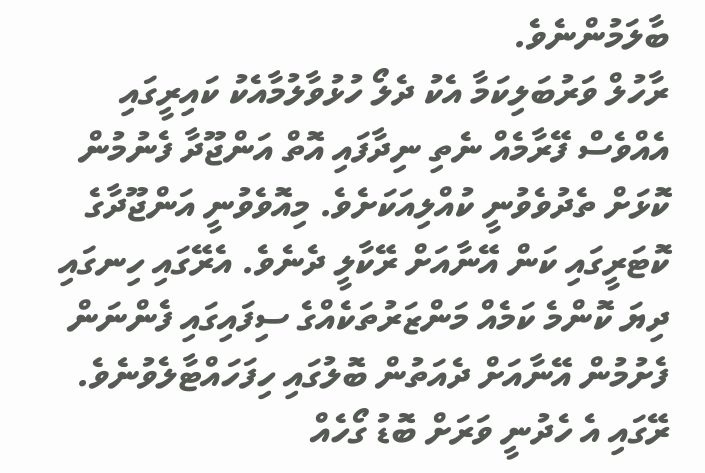ބާލަމުންނެވެ.
ރާހުލް ވަރުބަލިކަމާ އެކު ދެލޯ ހުޅުވާލުމާއެކު ކައިރީގައި އެއްވެސް ފޭރާމެއް ނެތި ނިދާފައި އޮތް އަންޖޫދާ ފެނުމުން ކޮޅަށް ތެދުވެވުނީ ކުއްލިއަކަށެވެ. މިއޮވެވުނީ އަންޖޫދާގެ ކޮޓަރީގައި ކަން އޭނާއަށް ރޭކާލީ ދެނެވެ. އެރޭގައި ހިނގައި ދިޔަ ކޮންމެ ކަމެއް މަންޒަރުތަކެއްގެ ސިފައިގައި ފެންނަން ފެށުމުން އޭނާއަށް ދެއަތުން ބޮލުގައި ހިފަހައްޓާލެވުނެވެ. ރޭގައި އެ ހެދުނީ ވަރަށް ބޮޑު ގޯހެއް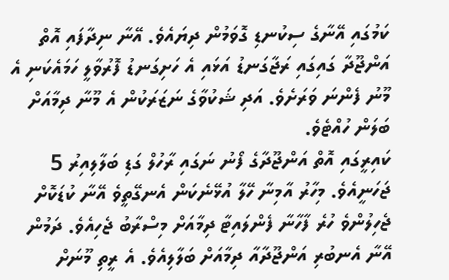ކަމުގައި އޭނާގެ ސިކުނޑި ގޮވަމުން ދިޔައެވެ. އޭނާ ނިދާފައި އޮތް އަންޖޫދާ ގައިގައި ރަޖާގަނޑު އަޅައި އެ ހަށިގަނޑު ފޮރުވާލީ ހަމައެކަނި އެ މޫނު ފެންނަ ވަރަށެވެ. އަދި ޝަކުވާގެ ނަޒަރަކުން އެ މޫނާ ދިމާއަށް ބަލަން ހުއްޓެވެ.
ކައިރީގައި އޮތް އަންޖޫދާގެ ފޯނު ނަގައި ރާހުލް ގަޑި ބަލާލިއިރު 5 ޖަހަނީއެވެ. މިހާރު އާމިނާ ހޭލާ އުޅޭނެކަން އެނގޭތީވެ އޭނާ ކުޑަކޮށް ޖެހިލުންވެ ހުރެ ފާހާނާ ފެންލައިޓާ ދިމާއަށް މިސްރާބު ޖެހިއެވެ. ދަމުން އޭނާ އެނބުރި އަންޖޫދާއާ ދިމާއަށް ބަލާލިއެވެ. އެ ރީތި މޫނަށް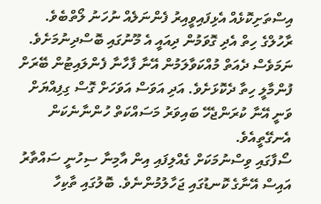އިސްތަށިކޮޅެއް އެޅިފައިވީއިރު ފެންނަލެއް ނުހަނު ލޯތްބެވެ. ރާހުލްގެ ހިތް އެދި ގޮވަމުން ދިއައީ އެ މޫނުގައި ބޮސްދިނުމަށެވެ. ނަމަވެސް ދެއަތް މުއްކަވާލަމުން އޭނާ ފާހާނާ ފެންލައިޓުން ބޭރަށް ފުންމާލީ ހިތާ ދެކޮޅަށެވެ. އަދި އަވަސް އަވަހަށް ގޮސް ގިފިއްޔަށް ވަނީ އޭނާ ކުރަންޖެހޭ ބައިވަރު މަސައްކަތް ހުންނާނެކަން އެނގޭތީއެވެ.
ސޯފާގައި ވިސްނުމަކަށް ގެއްލިފައި އިން އާމިނާ ސިހުނީ ސައްތާރު އައިސް އޭނާގެ ކޮނޑުގައި ޖަހާލުމުންނެވެ. ބޮލުގައި ތާކިހާ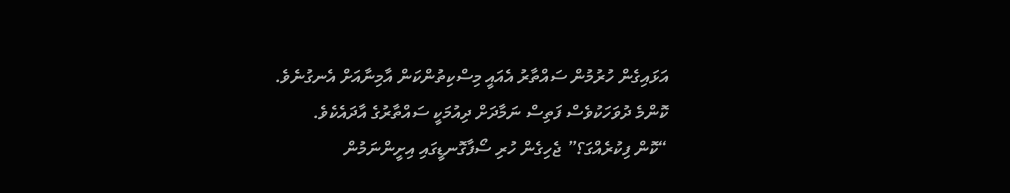އަޅައިގެން ހުރުމުން ސައްތާރު އެއައީ މިސްކިތުންކަން އާމިނާއަށް އެނގުނެވެ. ކޮންމެ ދުވަހަކުވެސް ފަތިސް ނަމާދަށް ދިއުމަކީ ސައްތާރުގެ އާދައެކެވެ.
“ކޮން ފިކުރެއްގަ؟” ޖެހިގެން ހުރި ސޯފާގޮނޑީގައި އިށީންނަމުން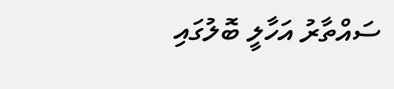ސައްތާރު އަހާލީ ބޮލުގައި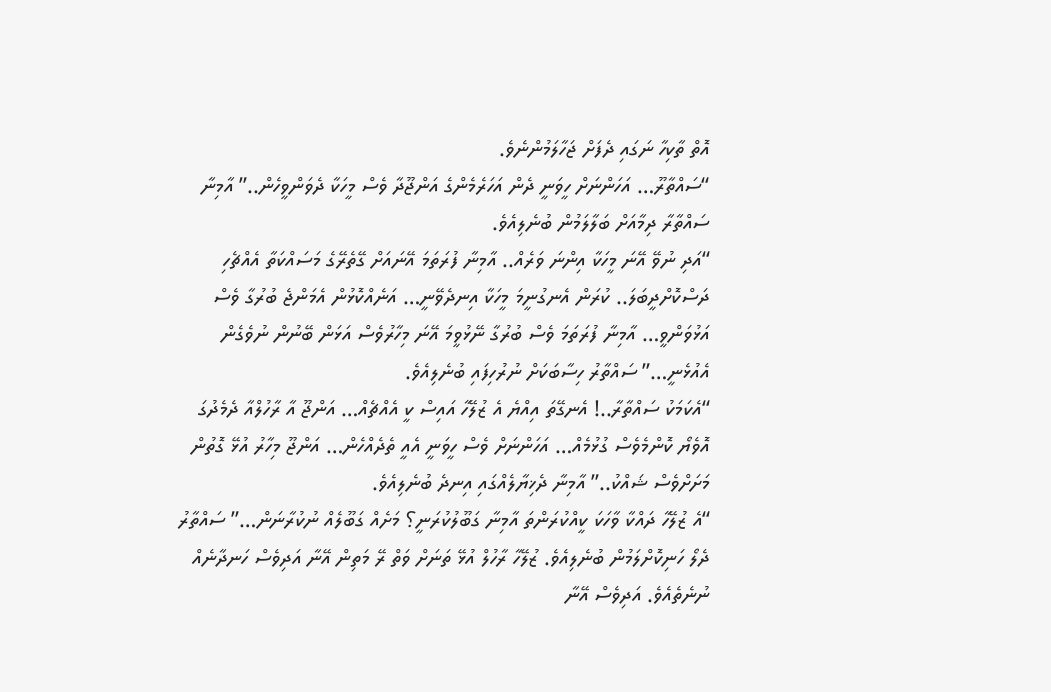އޮތް ތާކިހާ ނަގައި ދެފަށް ޖަހާލަމުންނެވެ.
“ސައްތާރޫ… އަހަންނަށް ހީވަނީ ދެން އަހަރެމެންގެ އަންޖޫދާ ވެސް މީހަކާ ދެވަންވީހެން..” އާމިނާ ސައްތާރާ ދިމާއަށް ބަލާލަމުން ބުނެލިއެވެ.
“އަދި ނުވޭ އޭނަ މީހަކާ އިންނަ ވަރެއް.. އާމިނާ ފުރަތަމަ އޭނައަށް ގޭތެރޭގެ މަސައްކަތާ އެއްޗެހި ދަސްކޮށްދީބަލަ.. ކުރަން އެނގުނީމަ މީހަކާ އިނދެވޭނީ… އަނެއްކޮޅުން އެމަންޖެ ބުރުގާ ވެސް އަޅުވަންވީ… އާމިނާ ފުރަތަމަ ވެސް ބުރުގާ ނޭޅުވީމަ އޭނަ މިހާރުވެސް އަޅަން ބޭނުން ނުވެގެން އެއުޅެނީ…” ސައްތާރު ހިސާބަކަށް ނުރުހިފައި ބުނެލިއެވެ.
“އެކަމަކު ސައްތާރާ..! އެނގޭތަ އިއްޔެ އެ ޒުލޭހާ އައިސް ކީ އެއްޗެއް… އަންޖޫ އާ ރާހުލްއާ ދެމެދުގަ އޮވެޔޯ ކޮންމެވެސް ގުޅުމެއް… އަހަންނަށް ވެސް ހީވަނީ އެއީ ތެދެއްހެން… އަންޖޫ މިހާރު އުޅޭ ގޮތުން މަށަށްވެސް ޝައްކު..” އާމިނާ ދެޚިޔާލެއްގައި އިނދެ ބުނެލިއެވެ.
“އެ ޒުލޭހާ ދައްކާ ވާހަކަ ކީއްކުރަންތަ އާމިނާ ގަބޫލުކުރަނީ؟ މަށެއް ގަބޫލެއް ނުކުރާނަން…” ސައްތާރު ދެލޯ ހަނިކޮށްލަމުން ބުނެލިއެވެ. ޒުލޭހާ ރާހުލް އުޅޭ ތަނަށް ވަތް ރޭ މަތިން އޭނާ އަދިވެސް ހަނދާނެއް ނުނެތެއެވެ. އަދިވެސް އޭނާ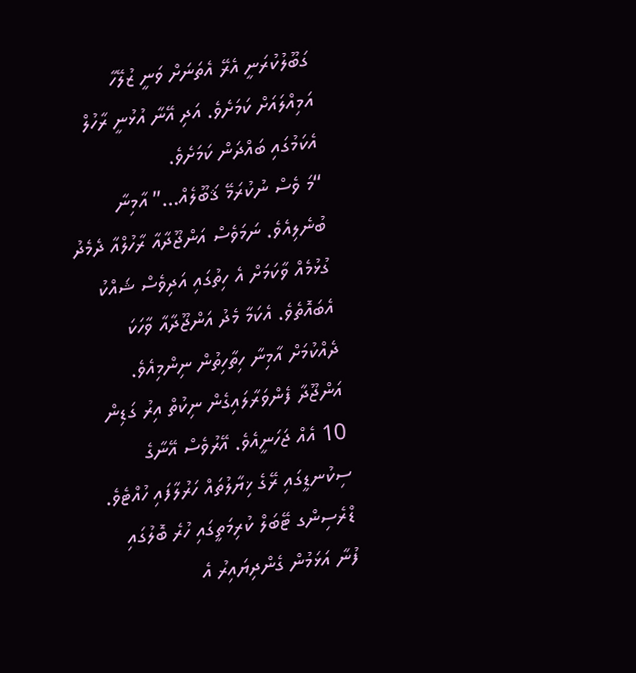ގަބޫލުކުރަނީ އެރޭ އެތަނަށް ވަނީ ޒުލޭހާ އަމިއްލައަށް ކަމަށެވެ. އަދި އޭނާ އުޅުނީ ރާހުލް އެކަމުގައި ބައްދަން ކަމަށެވެ.
“މަ ވެސް ނުކުރަމޭ ޤަބޫލެއް…” އާމިނާ ބުނެލިއެވެ. ނަމަވެސް އަންޖޫދާއާ ރާހުލްއާ ދެމެދު ގުޅުމެއް ވާކަމަށް އެ ހިތުގައި އަދިވެސް ޝައްކު އެބައޮތެވެ. އެކަމާ މެދު އަންޖޫދާއާ ވާހަކަ ދެއްކުމަށް އާމިނާ ހިތާހިތުން ނިންމިއެވެ.
އަންޖޫދާ ފެންވަރާލައިގެން ނިކުތް އިރު ގަޑިން 10 އެއް ޖަހަނީއެވެ. އޭރުވެސް އޭނާގެ ސިކުނޑީގައި ރޭގެ ޚިޔާލުތައް ހަރުލާފައި ހުއްޓެވެ. ޑްރެސިންގ ޓޭބަލް ކުރިމަތީގައި ހުރެ ބޮލުގައި ފުނާ އަޅަމުން ގެންދިޔައިރު އެ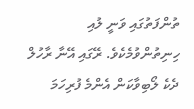ތުންފަތުގައި ވަނީ ލުއި ހިނިތުންވުމެކެވެ. ރޭގައި އޭނާ ރާހުލް ދެކެ ލޯބިވާކަން އެންމެ ފުރިހަމަ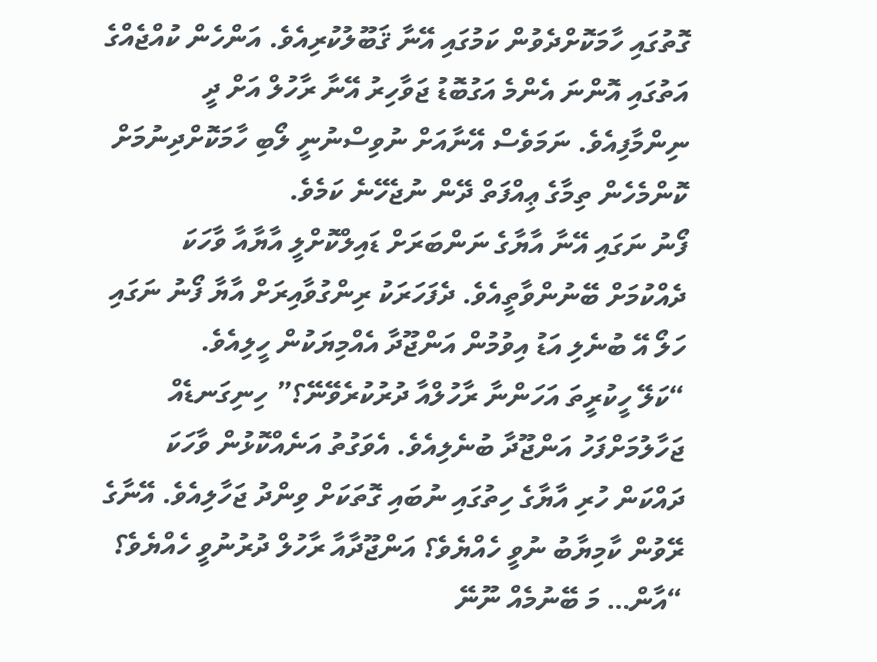ގޮތުގައި ހާމަކޮށްދެވުން ކަމުގައި އޭނާ ޤަބޫލުކުރިއެވެ. އަންހެން ކުއްޖެއްގެ އަތުގައި އޮންނަ އެންމެ އަގުބޮޑު ޖަވާހިރު އޭނާ ރާހުލް އަށް ދީ ނިންމާފިއެވެ. ނަމަވެސް އޭނާއަށް ނުވިސްނުނީ ލޯބި ހާމަކޮށްދިނުމަށް ކޮންމެހެން ތިމާގެ ޢިއްފަތް ދޭން ނުޖެހޭނެ ކަމެވެ.
ފޯނު ނަގައި އޭނާ އާޔާގެ ނަންބަރަށް ޑައިލްކޮށްލީ އާޔާއާ ވާހަކަ ދެއްކުމަށް ބޭނުންވާތީއެވެ. ދެފަހަރަކު ރިންގުވާއިރަށް އާޔާ ފޯނު ނަގައި ހަލޯ އޭ ބުނެލި އަޑު އިވުމުން އަންޖޫދާ އެއްމިޔަކުން ހީލިއެވެ.
“ކަލޭ ހީކުރީތަ އަހަންނާ ރާހުލްއާ ދުރުކުރެވޭނޭ؟” ހިނިގަނޑެއް ޖަހާލުމަށްފަހު އަންޖޫދާ ބުނެލިއެވެ. އެވަގުތު އަނެއްކޮޅުން ވާހަކަ ދައްކަން ހުރި އާޔާގެ ހިތުގައި ނުބައި ގޮތަކަށް ވިންދު ޖަހާލިއެވެ. އޭނާގެ ރޭވުން ކާމިޔާބު ނުވީ ހެއްޔެވެ؟ އަންޖޫދާއާ ރާހުލް ދުރުނުވީ ހެއްޔެވެ؟
“އާން… މަ ބޭނުމެއް ނޫނޭ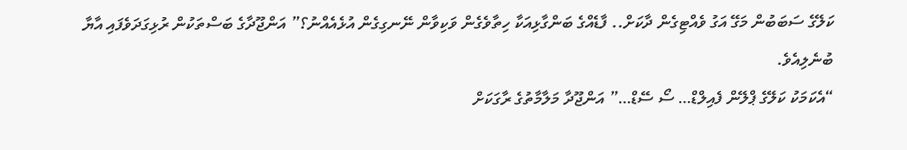ކަލޭގެ ސަބަބުން މަގޭ އަގު ވެއްޓިގެން ދާކަށް.. ފާޑެއްގެ ބަންގާޅިއަކާ ހިތާވެގެން ވަކިވާން ނޭނގިގެން އުޅެއެއްނު؟” އަންޖޫދާގެ ބަސްތަކުން ރުޅިގަދަވެފައި އާޔާ ބުނެލިއެވެ.
“އެކަމަކު ކަލޭގެ ޕްލޭން ފެއިލްޑް… ސޯ ސޭޑް…” އަންޖޫދާ މަލާމާތުގެ ރާގަކަށް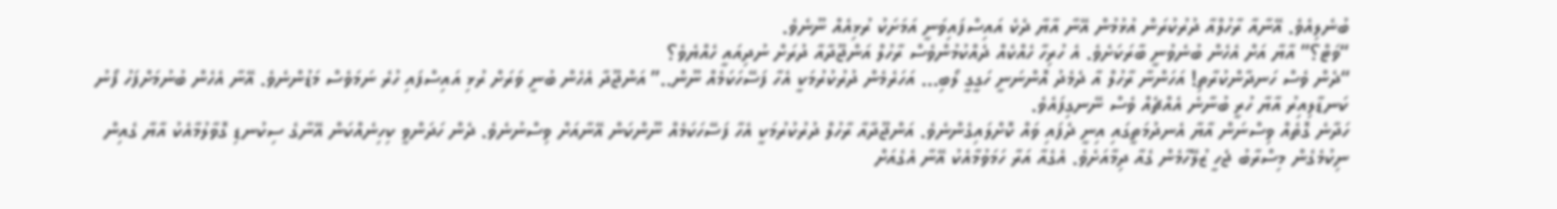ބުނެލިއެވެ. އޭނާއާ ރާހުލްއާ ދުރުކުރަން އުޅުމުން އޭނާ އާޔާ ދެކެ އައިސްފައިވަނީ އަމަށަކު ރުޅިއެއް ނޫނެވެ.
“ވަޓް؟” އާޔާ އަށް އެހެން ބުނެވުނީ ބާރަކަށެވެ. އެ ހުރިހާ ހެއްކެއް ދެއްކުމުންވެސް ރާހުލް އަންޖޫދާއާ ދުރަށް ނުދިއައީ ހެއްޔެވެ؟
“ދެން ވެސް ހަނދާންކުރާތި! އަހަންނާ ރާހުލް އާ ދެމެދު އޮންނަނީ ހަގީގީ ލޯބި… އަހަރެމެން ދުރުކުރުމަކީ އެހާ ފަސޭހަކަމެއް ނޫން..” އަންޖޫދާ އެހެން ބުނީ ވަރަށް ރުޅި އައިސްފައި ހުރެ ނަމަވެސް މަޑުންނެވެ. އޭނާ އެހެން ބުނުމަށްފަހު ފޯނު ކަނޑާލިއިރު އާޔާ ހުރީ ބުނާނެ އެއްޗެއް ވެސް ނޭނގިފައެވެ.
ހަދާނެ ގޮތެއް ވިސްނަން އާޔާ އެނދުމަތީގައި އިނީ ދެފައި ވައް ކޮށްލައިގެންނެވެ. އަންޖޫދާއާ ރާހުލް ދުރުކުރުމަކީ އެހާ ފަސޭހަކަމެއް ނޫންކަން އޭނާއަށް ވިސްނުނެވެ. ދެން ހަދަންވީ ކިހިނެއްކަން އޭނާގެ ސިކުނޑި ގޮވާލުމާއެކު އާޔާ ގެއިން ނިކުމެގެން މިސްރާބު ޖެހީ ޒުލޭހާމެން ގެއާ ދިމާއަށެވެ. އެގެއާ އަރާ ހަމަވުމާއެކު އޭނާ އެގެއަށް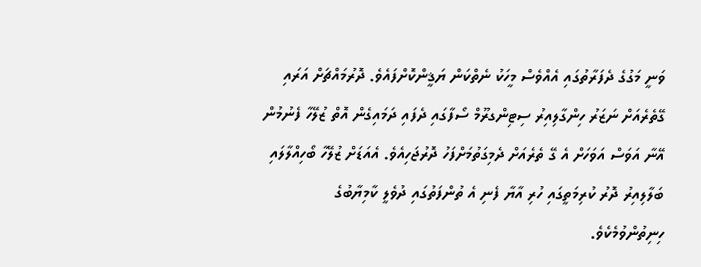ވަނީ މަގުގެ ދެފަރާތުގައި އެއްވެސް މީހަކު ނެތްކަން ޔަޤީންކޮށްފައެވެ. ދޮރުމައްޗަށް އަރައި ގޭތެރެއަށް ނަޒަރު ހިންގާލިއިރު ސިޓިންގރޫމް ސޯފާގައި ދެފައި ދަމައިގެން އޮތް ޒުލޭހާ ފެނުމުން އޭނާ އަވަސް އަވަހަށް އެ ގޭ ތެރެއަށް ދެމިގަތުމަށްފަހު ދޮރުޖަހިއެވެ. އެއަޑަށް ޒުލޭހާ ބޯހިއްލާލައި ބަލާލިއިރު ދޮރު ކުރިމަތީގައި ހުރި އާޔާ ފެނި އެ ތުންފަތުގައި ދުވެލީ ކާމިޔާބުގެ ހިނިތުންވުމެކެވެ.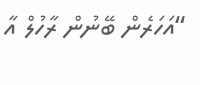“އަހަރެން ބޭނުން ރާހުލް އާ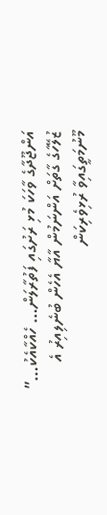އަންޖޫދާގެ ވާހަކަ މުޅި ރަށުގައި ފަތުރާލަން… ހެއްކާއެކު…” ޒުލޭހާގެ ގާތަށް އަންނަމުން އާޔާ އެހެން ބުނެލިއިރު އެ މޫނުމަތީގައިވާ ރުޅިވެރިކަން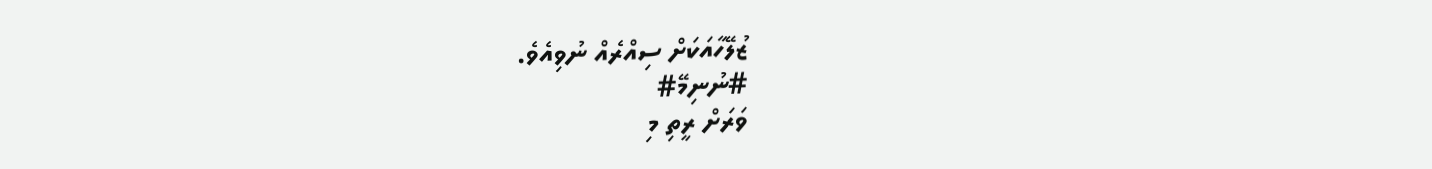ޒުލޭހާއަކަށް ސިއްރެއް ނުވިއެވެ.
#ނުނިމޭ#
ވަރަށް ރީތި މި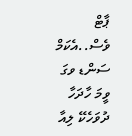ޕާޓް ވެސް..އެކަމް ސަންޑ ވގަ ވީމަ ހާދަހާ ދުވަހެކޭ ލިއާ